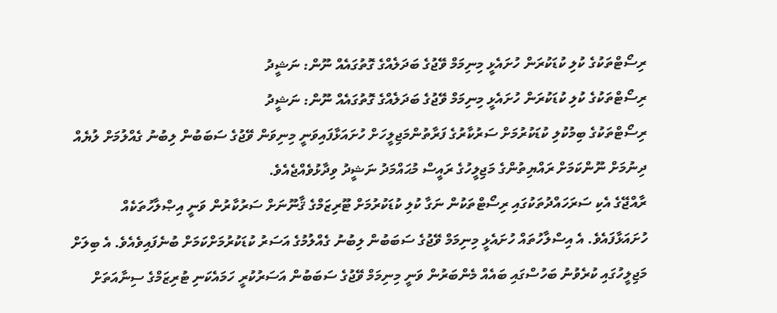ރިސޯޓްތަކުގެ ކުލި ކުޑަކުރަން ހުށައެޅީ މިނިމަމް ވޭޖުގެ ބަދަލެއްގެ ގޮތުގައެއް ނޫން: ނަޝީދު
ރިސޯޓްތަކުގެ ކުލި ކުޑަކުރަން ހުށައެޅީ މިނިމަމް ވޭޖުގެ ބަދަލެއްގެ ގޮތުގައެއް ނޫން: ނަޝީދު
ރިސޯޓްތަކުގެ ބިމުކުލި ކުޑަކުރުމަށް ސަރުކާރުގެ ފަރާތުންމަޖިލީހަށް ހުށައަޅާފައިވަނީ މިނިވަން ވޭޖުގެ ސަބަބުން ލިބުނު ގެއްލުމަށް ލުޔެއް ދިނުމަށް ނޫންކަމަށް ރައްޔިތުންގެ މަޖިލީހުގެ ރައީސް މުޙައްމަދު ނަޝީދު ވިދާޅުވެއްޖެއެވެ.
ރާއްޖޭގެ އެކި ސަރަހައްދުތަކުގައި ރިސޯޓްތަކުން ނަގާ ކުލި ކުޑަކުރުމަށް ޓޫރިޒަމްގެ ޤާނޫނަށް ސަރުކާރުން ވަނީ އިޞްލާހުތަކެއް ހުށައަޅާފައެވެ. އެ އިސްލާހުތައް ހުށައެޅީ މިނިމަމް ވޭޖުގެ ސަބަބުން ލިބުނު ގެއްލުމުގެ އަސަރު ކުޑަކުރުމަށްކަމަށް ބުނެފައިވެއެވެ. އެ ބިލަށް މަޖިލީހުގައި ކުރެވުނު ބަހުސްގައި ބައެއް މެންބަރުން ވަނީ މިނިމަމް ވޭޖުގެ ސަބަބުން އަސަރުކުރީ ހަމައެކަނި ޓުރިޒަމްގެ ސިނާއަތަށް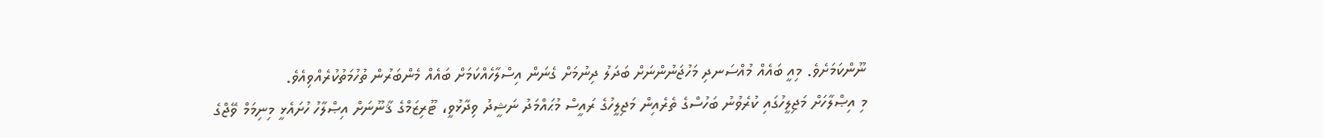ނޫންކަމަށެވެ. މިއީ ބައެއް މުއްސަނދި މަހުޖަނުންނަށް ބަދަލު ދިނުމަށް ގެނަން އިސްލާހެއްކަމަށް ބައެއް މެންބަރުން ތުހުމަތުކުރެއްވިއެވެ.
މި އިޞްލާހަށް މަޖިލީހުގައި ކުރެވުނު ބަހުސްގެ ތެރެއިން މަޖިލީހުގެ ރައީސް މުޙައްމަދު ނަޝީދު ވިދާޅުވީ، ޓޫރިޒަމްގެ ޤާނޫނަށް އިޞްލާހު ހުށައެޅީ މިނިމަމް ވޭޖްގެ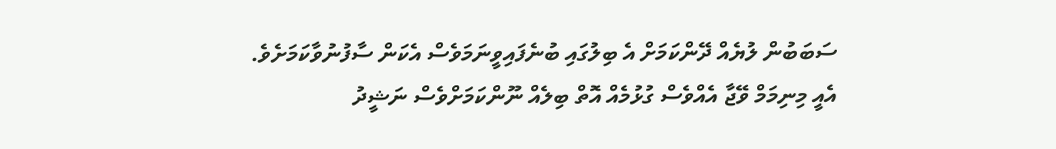ސަބަބުން ލުޔެއް ދޭންކަމަށް އެ ބިލުގައި ބުނެފައިވީނަމަވެސް އެކަން ސާފުނުވާކަމަށެވެ. އެއީ މިނިމަމް ވޭޖާ އެއްވެސް ގުޅުމެއް އޮތް ބިލެއް ނޫންކަމަށްވެސް ނަޝީދު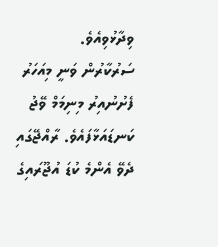ވިދާޅުވިއެވެ.
ސަރުކާރުން ވަނީ މިއަހަރު ފެށުނުއިރު މިނިމަމް ވޭޖު ކަނޑައަޅާފައެވެ. ރާއްޖޭގައި ދެވޭ އެންމެ ކުޑަ އުޖޫރައިގެ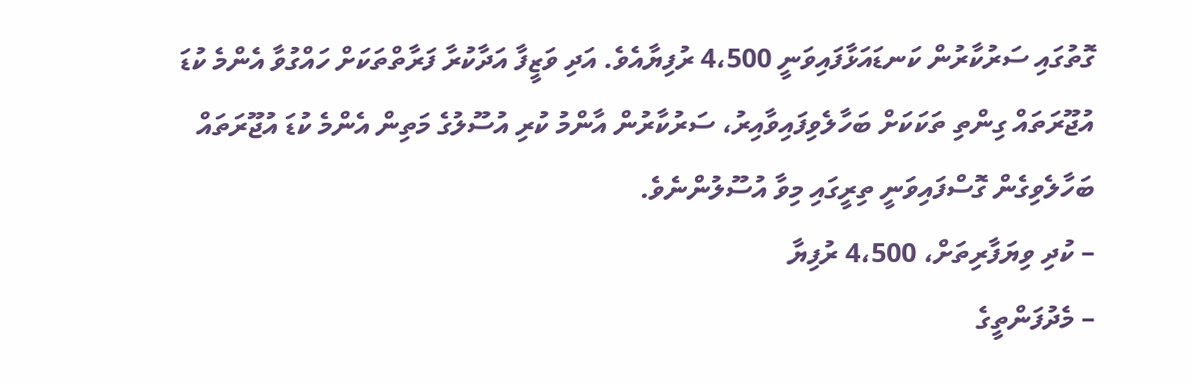ގޮތުގައި ސަރުކާރުން ކަނޑައަޅާފައިވަނީ 4،500 ރުފިޔާއެވެ. އަދި ވަޒީފާ އަދާކުރާ ފަރާތްތަކަށް ހައްގުވާ އެންމެ ކުޑަ އުޖޫރަތައް ގިންތި ތަކަކަށް ބަހާލެވިފައިވާއިރު، ސަރުކާރުން އާންމު ކުރި އުސޫލުގެ މަތިން އެންމެ ކުޑަ އުޖޫރަތައް ބަހާލެވިގެން ގޮސްފައިވަނީ ތިރީގައި މިވާ އުސޫލުންނެވެ.
– ކުދި ވިޔަފާރިތަށް، 4،500 ރުފިޔާ
– މެދުފަންތީގެ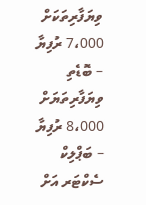ވިޔަފާރިތަކަށް 7،000 ރުފިޔާ
– ބޮޑެތި ވިޔަފާރިތަޔަށް 8،000 ރުފިޔާ
– ބަޕްލިކް ސެކްޓަރ އަށް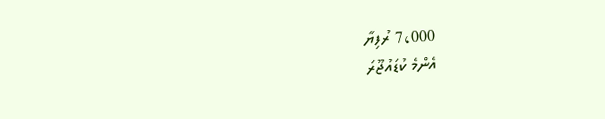7،000 ރުފިޔާ
އެންމެ ކުޑައުޖޫރަ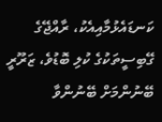ކަނޑައެޅުމާއިއެކު، ރާއްޖޭގެ ގޭބިސީތަކުގެ ކުލި ބޮޑުވެ، ޒަރޫރީ ބޭނުންމަށް ބޭނުންވާ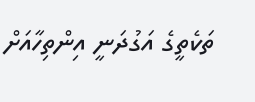ތަކެތީގެ އަގުދަނީ އިންތިހާއަށް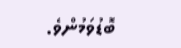ބޮޑުވަމުންވެ.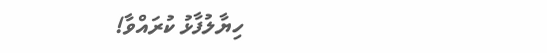ހިޔާލުފާޅު ކުރައްވާ!